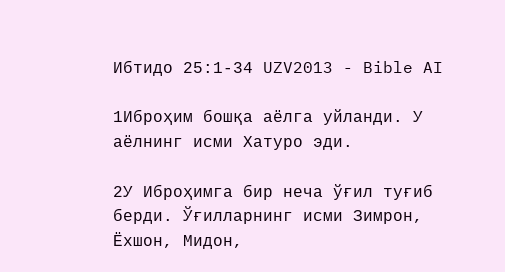Ибтидо 25:1-34 UZV2013 - Bible AI

1Иброҳим бошқа аёлга уйланди. У аёлнинг исми Хатуро эди.

2У Иброҳимга бир неча ўғил туғиб берди. Ўғилларнинг исми Зимрон, Ёхшон, Мидон,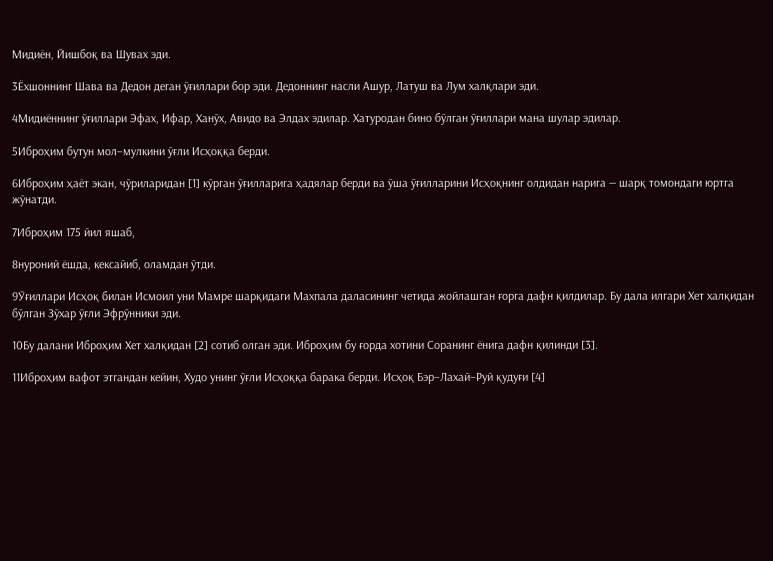Мидиён, Йишбоқ ва Шувах эди.

3Ёхшоннинг Шава ва Дедон деган ўғиллари бор эди. Дедоннинг насли Ашур, Латуш ва Лум халқлари эди.

4Мидиённинг ўғиллари Эфах, Ифар, Ханўх, Авидо ва Элдах эдилар. Хатуродан бино бўлган ўғиллари мана шулар эдилар.

5Иброҳим бутун мол–мулкини ўғли Исҳоққа берди.

6Иброҳим ҳаёт экан, чўриларидан [1] кўрган ўғилларига ҳадялар берди ва ўша ўғилларини Исҳоқнинг олдидан нарига — шарқ томондаги юртга жўнатди.

7Иброҳим 175 йил яшаб,

8нуроний ёшда, кексайиб, оламдан ўтди.

9Ўғиллари Исҳоқ билан Исмоил уни Мамре шарқидаги Махпала даласининг четида жойлашган ғорга дафн қилдилар. Бу дала илгари Хет халқидан бўлган Зўхар ўғли Эфрўнники эди.

10Бу далани Иброҳим Хет халқидан [2] сотиб олган эди. Иброҳим бу ғорда хотини Соранинг ёнига дафн қилинди [3].

11Иброҳим вафот этгандан кейин, Худо унинг ўғли Исҳоққа барака берди. Исҳоқ Бэр–Лахай–Руй қудуғи [4]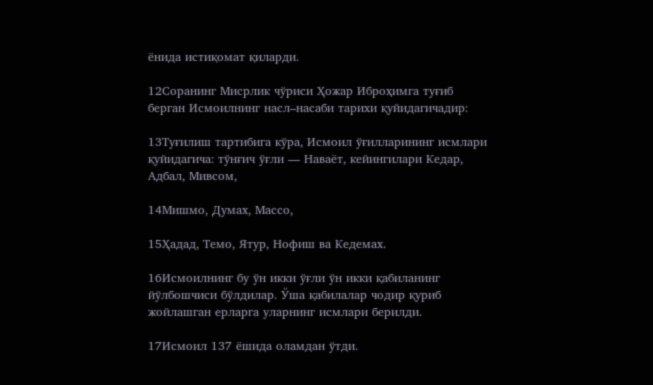ёнида истиқомат қиларди.

12Соранинг Мисрлик чўриси Ҳожар Иброҳимга туғиб берган Исмоилнинг насл–насаби тарихи қуйидагичадир:

13Туғилиш тартибига кўра, Исмоил ўғилларининг исмлари қуйидагича: тўнғич ўғли — Наваёт, кейингилари Кедар, Адбал, Мивсом,

14Мишмо, Думах, Массо,

15Ҳадад, Темо, Ятур, Нофиш ва Кедемах.

16Исмоилнинг бу ўн икки ўғли ўн икки қабиланинг йўлбошчиси бўлдилар. Ўша қабилалар чодир қуриб жойлашган ерларга уларнинг исмлари берилди.

17Исмоил 137 ёшида оламдан ўтди.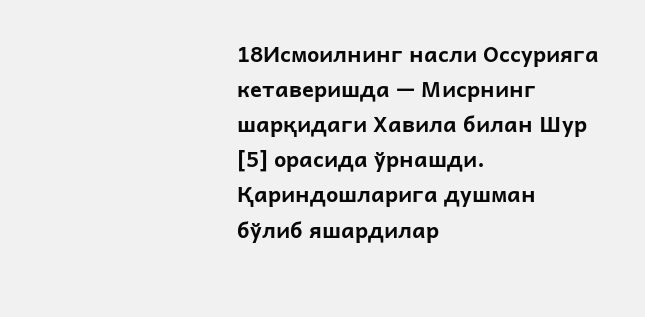18Исмоилнинг насли Оссурияга кетаверишда — Мисрнинг шарқидаги Хавила билан Шур [5] орасида ўрнашди. Қариндошларига душман бўлиб яшардилар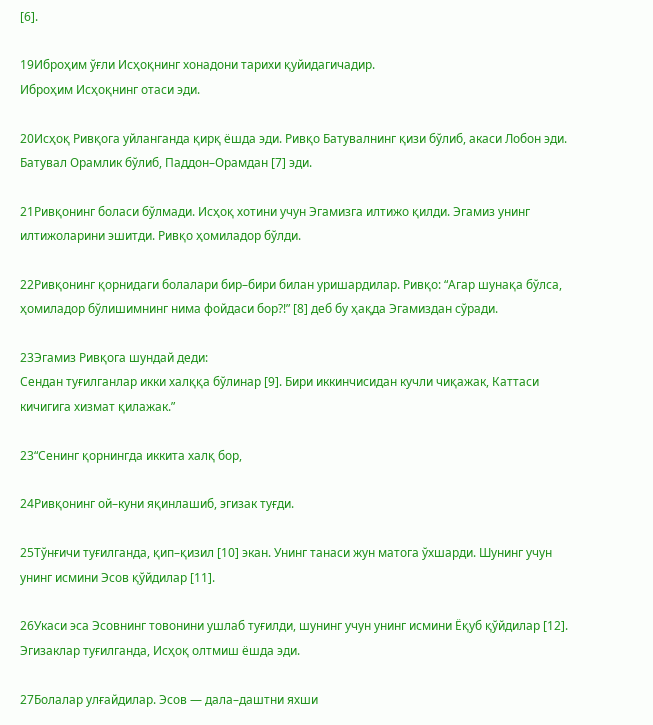[6].

19Иброҳим ўғли Исҳоқнинг хонадони тарихи қуйидагичадир.
Иброҳим Исҳоқнинг отаси эди.

20Исҳоқ Ривқога уйланганда қирқ ёшда эди. Ривқо Батувалнинг қизи бўлиб, акаси Лобон эди. Батувал Орамлик бўлиб, Паддон–Орамдан [7] эди.

21Ривқонинг боласи бўлмади. Исҳоқ хотини учун Эгамизга илтижо қилди. Эгамиз унинг илтижоларини эшитди. Ривқо ҳомиладор бўлди.

22Ривқонинг қорнидаги болалари бир–бири билан уришардилар. Ривқо: “Агар шунақа бўлса, ҳомиладор бўлишимнинг нима фойдаси бор?!” [8] деб бу ҳақда Эгамиздан сўради.

23Эгамиз Ривқога шундай деди:
Сендан туғилганлар икки халққа бўлинар [9]. Бири иккинчисидан кучли чиқажак, Каттаси кичигига хизмат қилажак.”

23“Сенинг қорнингда иккита халқ бор,

24Ривқонинг ой–куни яқинлашиб, эгизак туғди.

25Тўнғичи туғилганда, қип–қизил [10] экан. Унинг танаси жун матога ўхшарди. Шунинг учун унинг исмини Эсов қўйдилар [11].

26Укаси эса Эсовнинг товонини ушлаб туғилди, шунинг учун унинг исмини Ёқуб қўйдилар [12]. Эгизаклар туғилганда, Исҳоқ олтмиш ёшда эди.

27Болалар улғайдилар. Эсов — дала–даштни яхши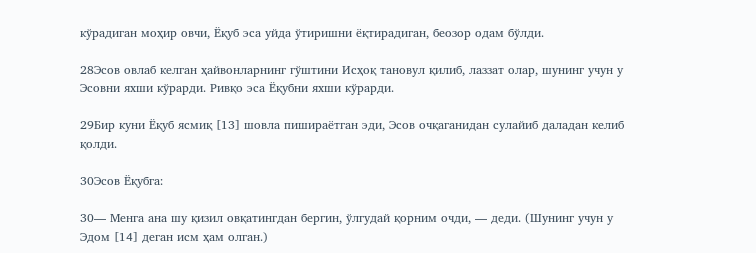кўрадиган моҳир овчи, Ёқуб эса уйда ўтиришни ёқтирадиган, беозор одам бўлди.

28Эсов овлаб келган ҳайвонларнинг гўштини Исҳоқ тановул қилиб, лаззат олар, шунинг учун у Эсовни яхши кўрарди. Ривқо эса Ёқубни яхши кўрарди.

29Бир куни Ёқуб ясмиқ [13] шовла пишираётган эди, Эсов очқаганидан сулайиб даладан келиб қолди.

30Эсов Ёқубга:

30— Менга ана шу қизил овқатингдан бергин, ўлгудай қорним очди, — деди. (Шунинг учун у Эдом [14] деган исм ҳам олган.)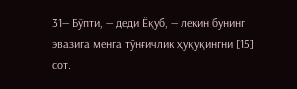31— Бўпти, — деди Ёқуб, — лекин бунинг эвазига менга тўнғичлик ҳуқуқингни [15] сот.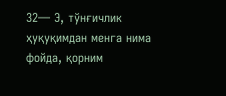32— Э, тўнғичлик ҳуқуқимдан менга нима фойда, қорним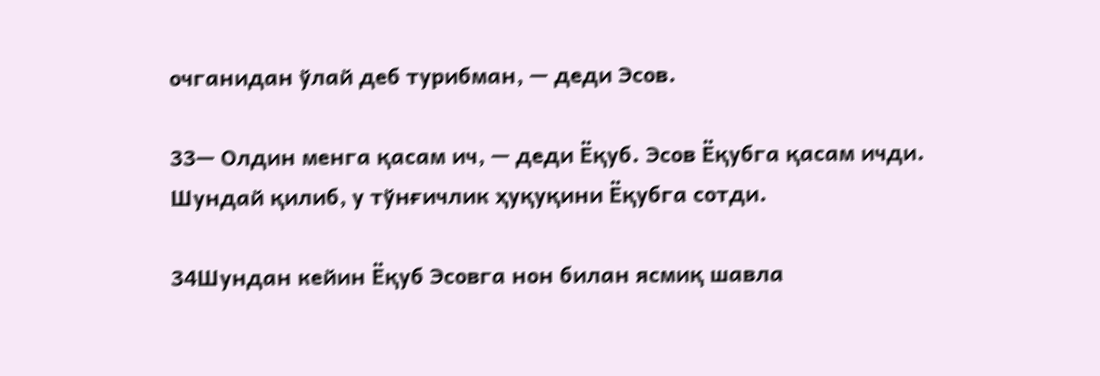очганидан ўлай деб турибман, — деди Эсов.

33— Олдин менга қасам ич, — деди Ёқуб. Эсов Ёқубга қасам ичди. Шундай қилиб, у тўнғичлик ҳуқуқини Ёқубга сотди.

34Шундан кейин Ёқуб Эсовга нон билан ясмиқ шавла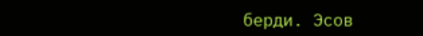берди. Эсов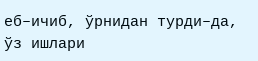еб–ичиб, ўрнидан турди–да, ўз ишлари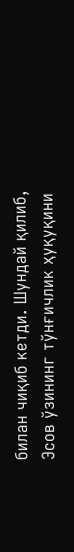билан чиқиб кетди. Шундай қилиб, Эсов ўзининг тўнғичлик ҳуқуқини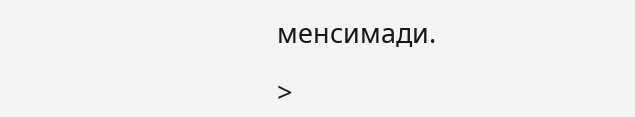менсимади.

>